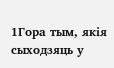1Гора тым, якія сыходзяць у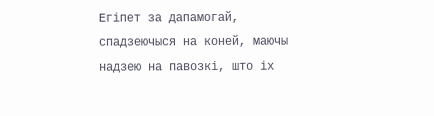Егіпет за дапамогай, спадзеючыся на коней, маючы надзею на павозкі, што іх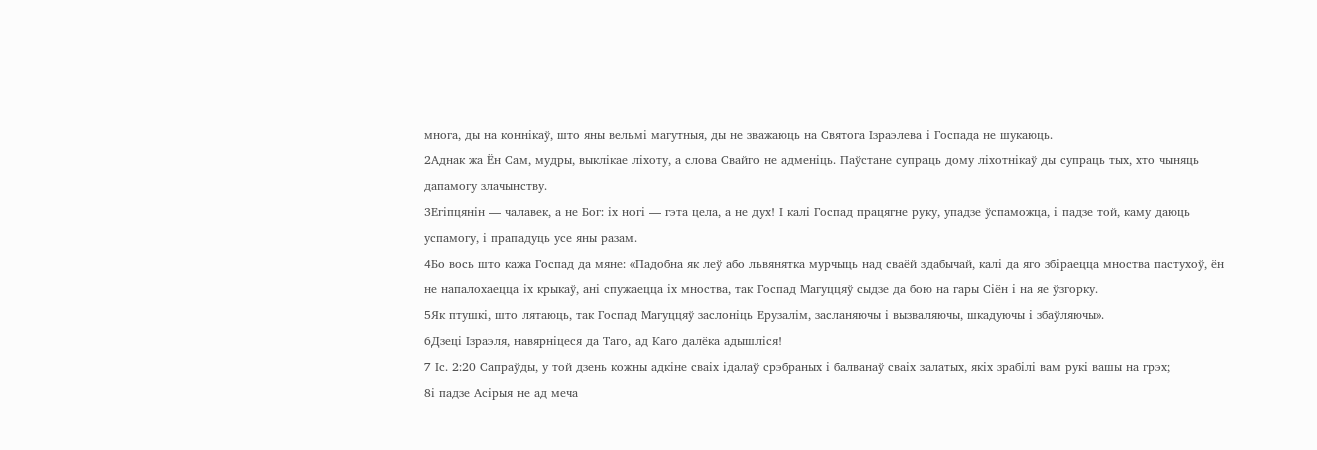многа, ды на коннікаў, што яны вельмі магутныя, ды не зважаюць на Святога Ізраэлева і Госпада не шукаюць.
2Аднак жа Ён Сам, мудры, выклікае ліхоту, а слова Свайго не адменіць. Паўстане супраць дому ліхотнікаў ды супраць тых, хто чыняць дапамогу злачынству.
3Егіпцянін — чалавек, а не Бог: іх ногі — гэта цела, а не дух! І калі Госпад працягне руку, упадзе ўспаможца, і падзе той, каму даюць успамогу, і прападуць усе яны разам.
4Бо вось што кажа Госпад да мяне: «Падобна як леў або львянятка мурчыць над сваёй здабычай, калі да яго збіраецца мноства пастухоў, ён не напалохаецца іх крыкаў, ані спужаецца іх мноства, так Госпад Магуццяў сыдзе да бою на гары Сіён і на яе ўзгорку.
5Як птушкі, што лятаюць, так Госпад Магуццяў заслоніць Ерузалім, засланяючы і вызваляючы, шкадуючы і збаўляючы».
6Дзеці Ізраэля, навярніцеся да Таго, ад Каго далёка адышліся!
7 Іс. 2:20 Сапраўды, у той дзень кожны адкіне сваіх ідалаў срэбраных і балванаў сваіх залатых, якіх зрабілі вам рукі вашы на грэх;
8і падзе Асірыя не ад меча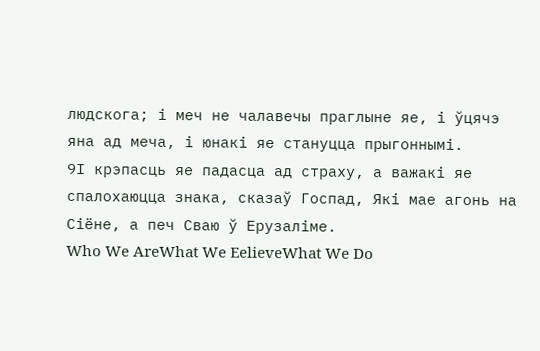людскога; і меч не чалавечы праглыне яе, і ўцячэ яна ад меча, і юнакі яе стануцца прыгоннымі.
9І крэпасць яе падасца ад страху, а важакі яе спалохаюцца знака, сказаў Госпад, Які мае агонь на Сіёне, а печ Сваю ў Ерузаліме.
Who We AreWhat We EelieveWhat We Do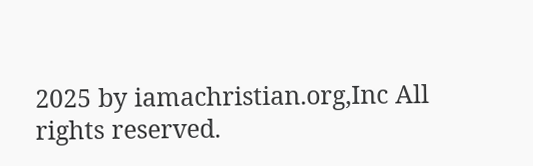2025 by iamachristian.org,Inc All rights reserved.